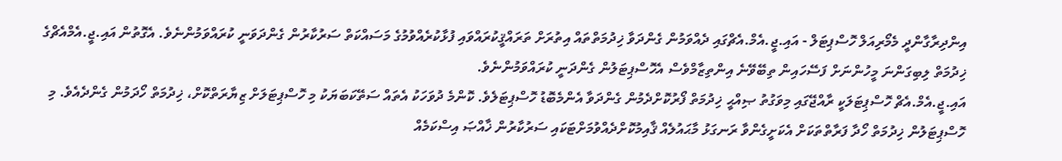އިންދިރާގާންދީ މެމޯރިއަލް ހޮސްޕިޓަލް - އައި.ޖީ.އެމް.އެޗްގައި ދެއްވަމުން ގެންދަވާ ޚިދުމަތްތައް އިތުރަށް ތަރައްޤީކުރައްވައި ފުޅާކުރެއްވުމުގެ މަސައްކަތް ސަރުކާރުން ގެންދަވަނީ ކުރައްވަމުންނެވެ. އެގޮތުން އައި.ޖީ.އެމްއެޗްގެ ޚިދުމަތް ލިބިގަންނަ މީހުންނަށް ފަސޭހައިން ތިބޭވޭނެ އިންތިޒާމްވެސް އެހޮސްޕިޓަލުން ގެންދަނީ ކުރައްވަމުންނެވެ.
އައި.ޖީ.އެމް.އެޗް ހޮސްޕިޓަލަކީ ރާއްޖޭގައި މިވަގުތު ޞިއްޙީ ޚިދުމަތް ފޯރުކޮށްދެމުން ގެންދަވާ އެންމެބޮޑު ހޮސްޕިޓަލެވެ. ކޮންމެ ދުވަހަކު އެތައް ސަތޭކަބަޔަކު މި ހޮސްޕިޓަލަށް ޒިޔާރަތްކޮށް، ޚިދުމަތް ހޯދަމުން ގެންދެއެވެ. މި ހޮސްޕިޓަލުން ޚިދުމަތް ހޯދާ ފަރާތްތަކަށް އެކަށީގެންވާ ރަނގަޅު މާޙައުލެއް ޤާއިމުކޮށްދެއްވުމަށްޓަކައި ސަރުކާރުން ޚާއްޞަ އިސްކަމެއް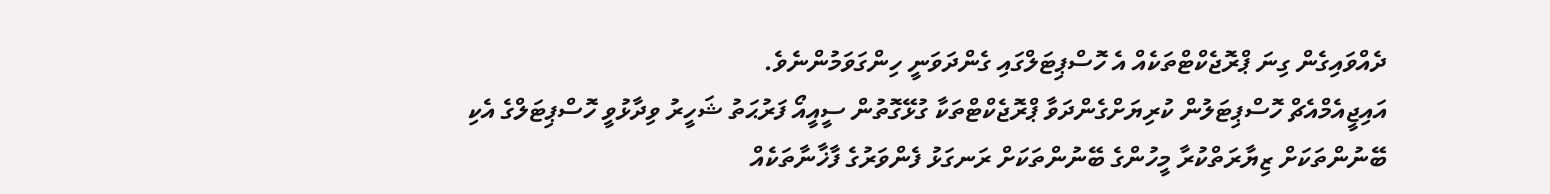ދެއްވައިގެން ގިނަ ޕްރޮޖެކްޓްތަކެއް އެ ހޮސްޕިޓަލްގައި ގެންދަވަނީ ހިންގަވަމުންނެވެ.
އައިޖީއެމްއެޗް ހޮސްޕިޓަލުން ކުރިޔަށްގެންދަވާ ޕްރޮޖެކްޓްތަކާ ގުޅޭގޮތުން ސީއީއޯ ފަރުޙަތު ޝަހީރު ވިދާޅުވީ ހޮސްޕިޓަލްގެ އެކި ބޭނުންތަކަށް ޒިޔާރަތްކުރާ މީހުންގެ ބޭނުންތަކަށް ރަނގަޅު ފެންވަރުގެ ފާޚާނާތަކެއް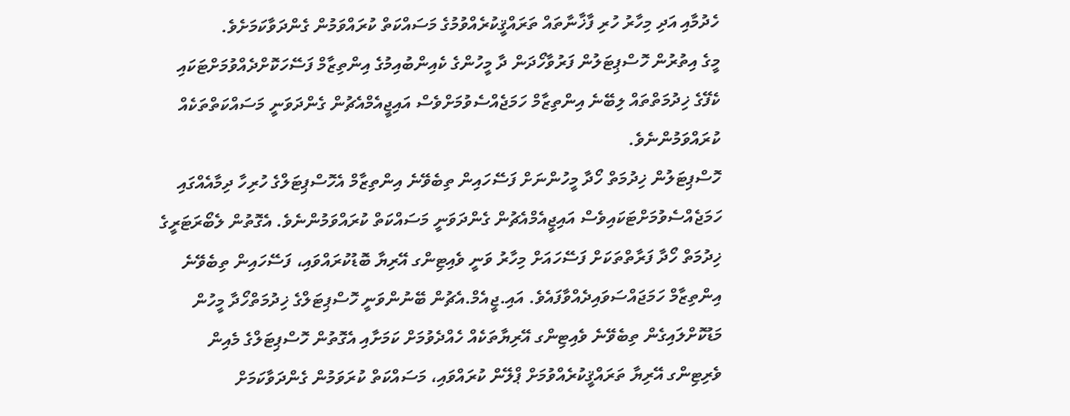ހެދުމާއި އަދި މިހާރު ހުރި ފާޚާނާތައް ތަރައްޤީކުރެއްވުމުގެ މަސައްކަތް ކުރައްވަމުން ގެންދަވާކަމަށެވެ.
މީގެ އިތުރުން ހޮސްޕިޓަލުން ފަރުވާހޯދަން ދާ މީހުންގެ ކެއިންބުއިމުގެ އިންތިޒާމް ފަސޭހަކޮށްދެއްވުމަށްޓަކައި ކެފޭގެ ޚިދުމަތްތައް ލިބޭނެ އިންތިޒާމް ހަމަޖެއްސެވުމަށްވެސް އައިޖީއެމްއެޗުން ގެންދަވަނީ މަސައްކަތްތަކެއް ކުރައްވަމުންނެވެ.
ހޮސްޕިޓަލުން ޚިދުމަތް ހޯދާ މީހުންނަށް ފަސޭހައިން ތިބެވޭނެ އިންތިޒާމް އެހޮސްޕިޓަލްގެ ހުރިހާ ދިމާއެއްގައި ހަމަޖެއްސެވުމަށްޓަކައިވެސް އައިޖީއެމްއެޗުން ގެންދަވަނީ މަސައްކަތް ކުރައްވަމުންނެވެ. އެގޮތުން ލެބޯރަޓަރީގެ ޚިދުމަތް ހޯދާ ފަރާތްތަކަށް ފަސޭހައަށް މިހާރު ވަނީ ވެއިޓިންގ އޭރިޔާ ބޮޑުކުރައްވައި، ފަސޭހައިން ތިބެވޭނެ އިންތިޒާމް ހަމަޖައްސަވައިދެއްވާފައެވެ. އައި.ޖީއެމް.އެޗުން ބޭނުންވަނީ ހޮސްޕިޓަލްގެ ޚިދުމަތްހޯދާ މީހުން މަޑުކޮށްލައިގެން ތިބެވޭނެ ވެއިޓިންގ އޭރިޔާތަކެއް ހެއްދެވުމަށް ކަމަށާއި އެގޮތުން ހޮސްޕިޓަލްގެ މެއިން ވެރިޓިންގ އޭރިޔާ ތަރައްޤީކުރެއްވުމަށް ޕްލޭން ކުރައްވައި، މަސައްކަތް ކުރަވަމުން ގެންދަވާކަމަށް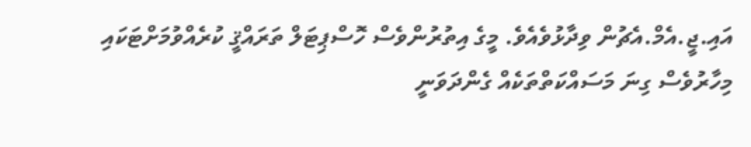އައި.ޖީ.އެމް.އެޗުން ވިދާޅުވެއެވެ. މީގެ އިތުރުންވެސް ހޮސްޕިޓަލް ތަރައްޤީ ކުރެއްވުމަށްޓަކައި މިހާރުވެސް ގިނަ މަސައްކަތްތަކެއް ގެންދަވަނީ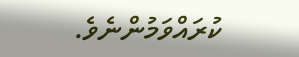ކުރައްވަމުންނެވެ.